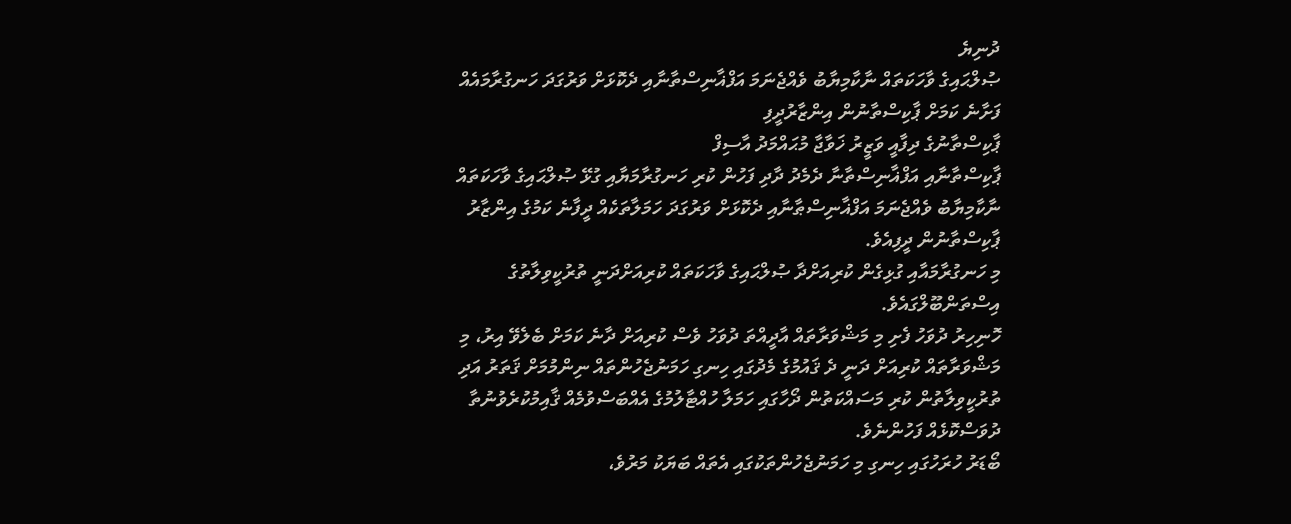ދުނިޔެ
ޞުލްޙައިގެ ވާހަކަތައް ނާކާމިޔާބު ވެއްޖެނަމަ އަފްޣާނިސްތާނާއި ދެކޮޅަށް ވަރުގަދަ ހަނގުރާމައެއް ފަށާނެ ކަމަށް ޕާކިސްތާނުން އިންޒާރުދީފި
ޕާކިސްތާނުގެ ދިފާއީ ވަޒީރު ޚަވާޖާ މުޙައްމަދު އާސިފް
ޕާކިސްތާނާއި އަފްޣާނިސްތާނާ ދެމެދު ދާދި ފަހުން ކުރި ހަނގުރާމަޔާއި ގުޅޭ ޞުލްޙައިގެ ވާހަކަތައް ނާކާމިޔާބު ވެއްޖެނަމަ އަފްޣާނިސްޠާނާއި ދެކޮޅަށް ވަރުގަދަ ހަމަލާތަކެއް ދީފާނެ ކަމުގެ އިންޒާރު ޕާކިސްތާނުން ދީފިއެވެ.
މި ހަނގުރާމައާއި ގުޅިގެން ކުރިއަށްދާ ޞުލްޙައިގެ ވާހަކަތައް ކުރިއަށްދަނީ ތުރުކީވިލާތުގެ އިސްތަންބޫލްގައެވެ.
ހޮނިހިރު ދުވަހު ފެށި މި މަޝްވަރާތައް އާދީއްތަ ދުވަހު ވެސް ކުރިއަށް ދާނެ ކަމަށް ބެލެވޭ އިރު، މި މަޝްވަރާތައް ކުރިއަށް ދަނީ ދެ ޤައުމުގެ މެދުގައި ހިނގި ހަމަނުޖެހުންތައް ނިންމުމަށް ޤަތަރު އަދި ތުރުކީވިލާތުން ކުރި މަސައްކަތުން ދޯހާގައި ހަމަލާ ހުއްޓާލުމުގެ އެއްބަސްވުމެއް ޤާއިމުކުރެވުނުތާ ދުވަސްކޮޅެއް ފަހުންނެވެ.
ބޯޑަރު ހުރަހުގައި ހިނގި މި ހަމަނުޖެހުންތަކުގައި އެތައް ބަޔަކު މަރުވެ،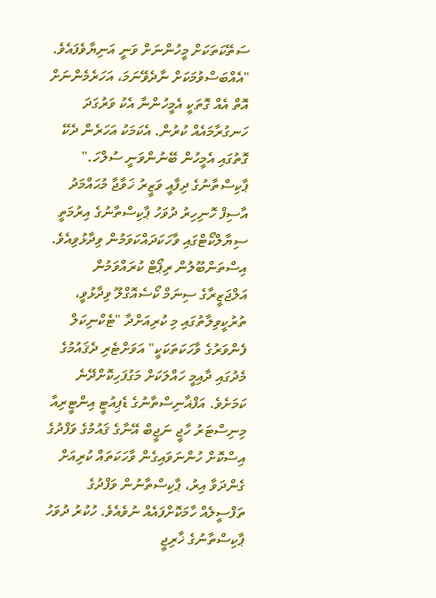ސަތޭކަތަކަށް މީހުންނަށް ވަނީ އަނިޔާވެފައެވެ.
"އެއްބަސްވުމަކަށް ނާދެވޭނަމަ، އަހަރެމެންނަށް އޮތް އެއް ގޮތަކީ އެމީހުންނާ އެކު ވަރުގަދަ ހަނގުރާމައެއް ކުރުން. އެކަމަކު އަހަރެން ދެކޭ ގޮތުގައި އެމީހުން ބޭނުންވަނީ ސުލްހަ." ޕާކިސްތާނުގެ ދިފާއީ ވަޒީރު ޚަވާޖާ މުޙައްމަދު އާސިފް ހޮނިހިރު ދުވަހު ޕާކިސްތާނުގެ އިރުމަތީ ސިޔާލްކޯޓްގައި ވާހަކަދައްކަވަމުން ވިދާޅުވިއެވެ.
އިސްތަންބޫލުން ރިޕޯޓް ކުރައްވަމުން އަލްޖަޒީރާގެ ސިނަމް ކޯސެއޮގްލޫ ވިދާޅުވީ، ތުރުކީވިލާތުގައި މި ކުރިއަށްދާ "ޓެކްނިކަލް ފެންވަރުގެ ވާހަކަތަކަކީ" އަވަށްޓެރި ދެޤައުމުގެ މެދުގައި ދާއިމީ ހައްލަކަށް މަގުފަހިކޮށްދޭނެ ކަމަށެވެ. އަފްޣާނިސްތާނުގެ ޑެޕިއުޓީ އިންޓީރިއާ މިނިސްޓަރު ހާޖީ ނަޖީބް އޭނާގެ ޤައުމުގެ ވަފްދުގެ އިސްކޮށް ހުންނަވައިގެން ވާހަކަތައް ކުރިއަށް ގެންދަވާ އިރު، ޕާކިސްތާނުން ވަފްދުގެ ތަފްސީލެއް ހާމަކޮށްފައެއް ނުވެއެވެ. ހުކުރު ދުވަހު ޕާކިސްތާނުގެ ޚާރިޖީ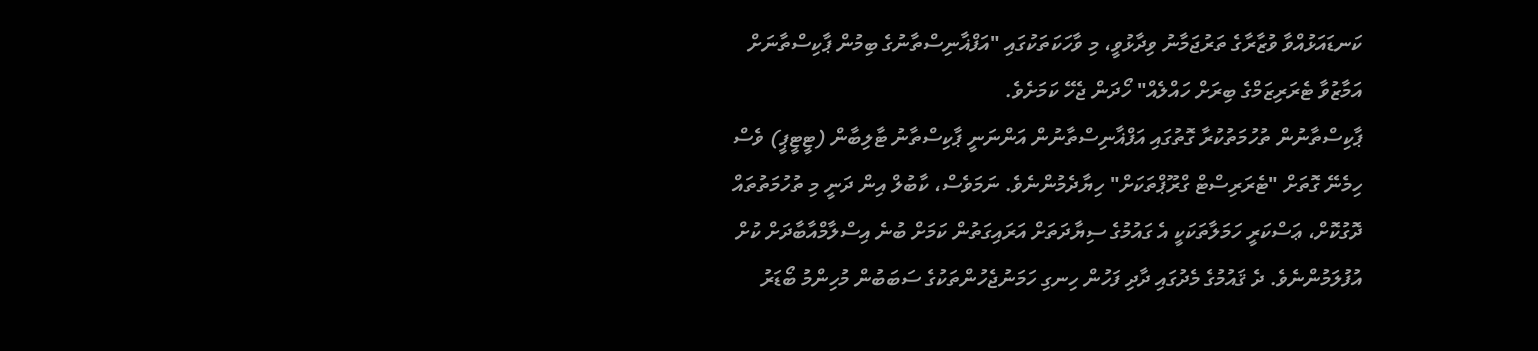ކަނޑައަޅުއްވާ ވުޒާރާގެ ތަރުޖަމާނު ވިދާޅުވީ، މި ވާހަކަތަކުގައި "އަފްޣާނިސްތާނުގެ ބިމުން ޕާކިސްތާނަށް އަމާޒުވާ ޓެރަރިޒަމްގެ ބިރަށް ހައްލެއް" ހޯދަން ޖެހޭ ކަމަށެވެ.
ޕާކިސްތާނުން ތުހުމަތުކުރާ ގޮތުގައި އަފްޣާނިސްތާނުން އަންނަނީ ޕާކިސްތާނު ޓާލިބާން (ޓީޓީޕީ) ވެސް ހިމެނޭ ގޮތަށް "ޓެރަރިސްޓް ގްރޫޕްތަކަށް" ހިޔާދެމުންނެވެ. ނަމަވެސް، ކާބުލް އިން ދަނީ މި ތުހުމަތުތައް ދޮގުކޮށް، ޢަސްކަރީ ހަމަލާތަކަކީ އެ ގައުމުގެ ސިޔާދަތަށް އަރައިގަތުން ކަމަށް ބުނެ އިސްލާމްއާބާދަށް ކުށް އުފުލަމުންނެވެ. ދެ ޤައުމުގެ މެދުގައި ދާދި ފަހުން ހިނގި ހަމަނުޖެހުންތަކުގެ ސަބަބުން މުހިންމު ބޯޑަރު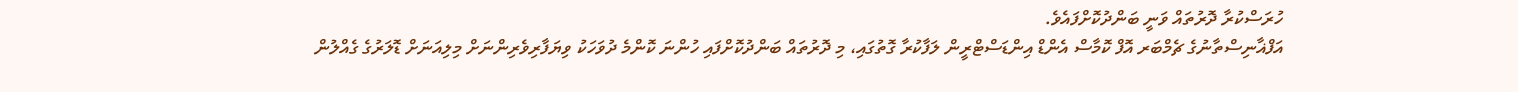ހުރަސްކުރާ ދޮރުތައް ވަނީ ބަންދުކޮށްފައެވެ.
އަފްޣާނިސްތާނުގެ ޗެމްބަރ އޮފް ކޮމާސް އެންޑް އިންޑަސްޓްރީން ލަފާކުރާ ގޮތުގައި، މި ދޮރުތައް ބަންދުކޮށްފައި ހުންނަ ކޮންމެ ދުވަހަކު ވިޔަފާރިވެރިންނަށް މިލިއަނަށް ޑޮލަރުގެ ގެއްލުން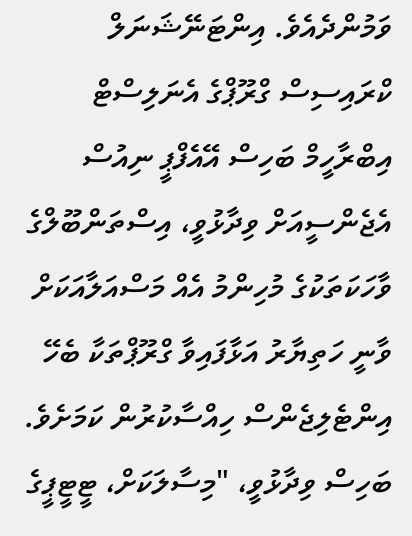ވަމުންދެއެވެ. އިންޓަނޭޝަނަލް ކްރައިސިސް ގްރޫޕްގެ އެނަލިސްޓް އިބްރާހީމް ބަހިސް އޭއެފްޕީ ނިއުސް އެޖެންސީއަށް ވިދާޅުވީ، އިސްތަންބޫލްގެ ވާހަކަތަކުގެ މުހިންމު އެއް މަސްއަލާއަކަށް ވާނީ ހަތިޔާރު އަޅާފައިވާ ގްރޫޕްތަކާ ބެހޭ އިންޓެލިޖެންސް ހިއްސާކުރުން ކަމަށެވެ.
ބަހިސް ވިދާޅުވީ، "މިސާލަކަށް، ޓީޓީޕީގެ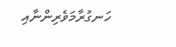ހަނގުރާމަވެރިންނާއި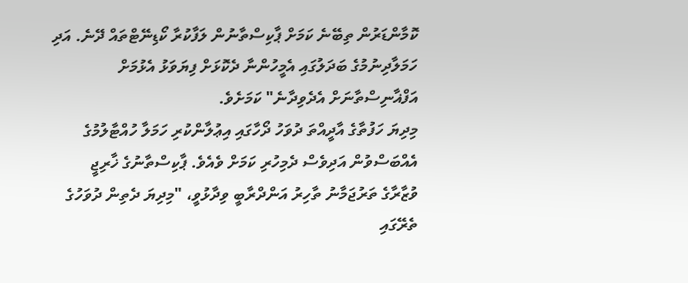ކޮމާންޑަރުން ތިބޭނެ ކަމަށް ޕާކިސްތާނުން ލަފާކުރާ ކޯޑިނޭޓްތައް ދޭނެ. އަދި ހަމަލާދިނުމުގެ ބަދަލުގައި އެމީހުންނާ ދެކޮޅަށް ފިޔަވަޅު އެޅުމަށް އަފްޣާނިސްތާނަށް އެދެވިދާނެ" ކަމަށެވެ.
މިދިޔަ ހަފުތާގެ އާދީއްތަ ދުވަހު ދޯހާގައި އިޢުލާންކުރި ހަމަލާ ހުއްޓާލުމުގެ އެއްބަސްވުން އަދިވެސް ދެމިހުރި ކަމަށް ވެއެވެ. ޕާކިސްތާނުގެ ޚާރިޖީ ވުޒާރާގެ ތަރުޖަމާނު ތާހިރު އަންދްރާބީ ވިދާޅުވީ، "މިދިޔަ ދެތިން ދުވަހުގެ ތެރޭގައި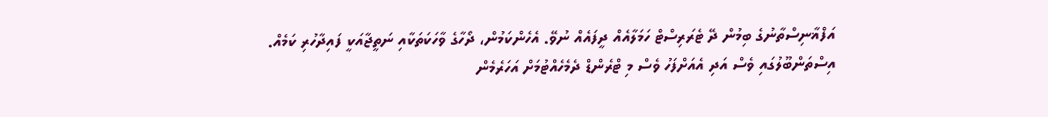އަފްޣާނިސްތާނުގެ ބިމުން ދޭ ޓެރަރިސްޓް ހަމަލާއެއް ދީފައެއް ނުވޭ. އެހެންކަމުން، ދޯހާގެ ވާހަކަތަކާއި ނަތީޖާއަކީ ފައިދާހުރި ކަމެއް. އިސްތަންބޫލުގައި ވެސް އަދި އެއަށްފަހު ވެސް މި ޓްރެންޑް ދެމެހެއްޓުމަށް އަހަރެމެން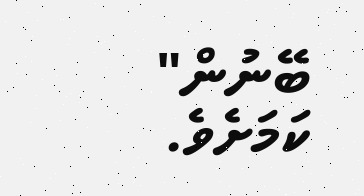ބޭނުން" ކަމަށެވެ.